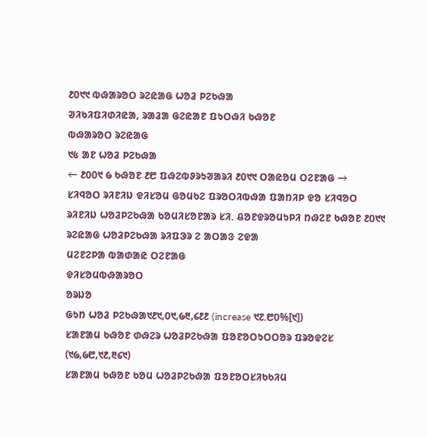᱒᱐᱑᱑ ᱵᱷᱟᱨᱚᱛ ᱨᱮᱭᱟᱜ ᱦᱚᱲ ᱞᱮᱠᱷᱟ
ᱣᱤᱠᱤᱯᱤᱰᱤᱭᱟ, ᱨᱟᱲᱟ ᱜᱮᱭᱟᱱ ᱯᱩᱛᱷᱤ ᱠᱷᱚᱱ
ᱵᱷᱟᱨᱚᱛ ᱨᱮᱭᱟᱜ
᱑᱕ ᱟᱱ ᱦᱚᱲ ᱞᱮᱠᱷᱟ
← ᱒᱐᱐᱑ ᱙ ᱠᱷᱚᱱ ᱒᱘ ᱯᱷᱮᱵᱽᱨᱩᱣᱟᱨᱤ ᱒᱐᱑᱑ ᱛᱟᱭᱚᱢ ᱛᱮᱱᱟᱜ →
ᱥᱤᱧᱚᱛ ᱨᱤᱱᱤᱡ ᱫᱤᱥᱚᱢ ᱜᱚᱢᱠᱮ ᱯᱨᱚᱛᱤᱵᱷᱟ ᱯᱟᱴᱤᱞ ᱫᱚ ᱥᱤᱧᱚᱛ ᱨᱤᱱᱤᱡ ᱦᱚᱲᱞᱮᱠᱷᱟ ᱠᱚᱢᱤᱥᱚᱱᱟᱨ ᱥᱤ. ᱪᱚᱱᱫᱨᱚᱢᱩᱞᱤ ᱴᱷᱮᱱ ᱠᱷᱚᱱ ᱒᱐᱑᱑ ᱨᱮᱭᱟᱜ ᱦᱚᱲᱞᱮᱠᱷᱟ ᱨᱤᱯᱳᱨ ᱮ ᱟᱛᱟᱝ ᱮᱫᱟ
ᱢᱮᱱᱮᱞᱟ ᱵᱟᱰᱟᱭ ᱛᱮᱱᱟᱜ
ᱫᱤᱥᱚᱢᱵᱷᱟᱨᱚᱛ
ᱚᱨᱡᱚ
ᱜᱩᱴ ᱦᱚᱲ ᱞᱮᱠᱷᱟ᱑᱒᱑,᱐᱑,᱙᱓,᱔᱒᱒ (increase ᱑᱗.᱘᱐%[᱑])
ᱥᱟᱱᱟᱢ ᱠᱷᱚᱱ ᱰᱷᱮᱨ ᱦᱚᱲᱞᱮᱠᱷᱟ ᱯᱚᱱᱚᱛᱩᱛᱛᱚᱨ ᱯᱨᱚᱫᱮᱥ (᱑᱙,᱙᱘,᱑᱒,᱓᱔᱑)
ᱥᱟᱱᱟᱢ ᱠᱷᱚᱱ ᱠᱚᱢ ᱦᱚᱲᱞᱮᱠᱷᱟ ᱯᱚᱱᱚᱛᱥᱤᱠᱠᱤᱢ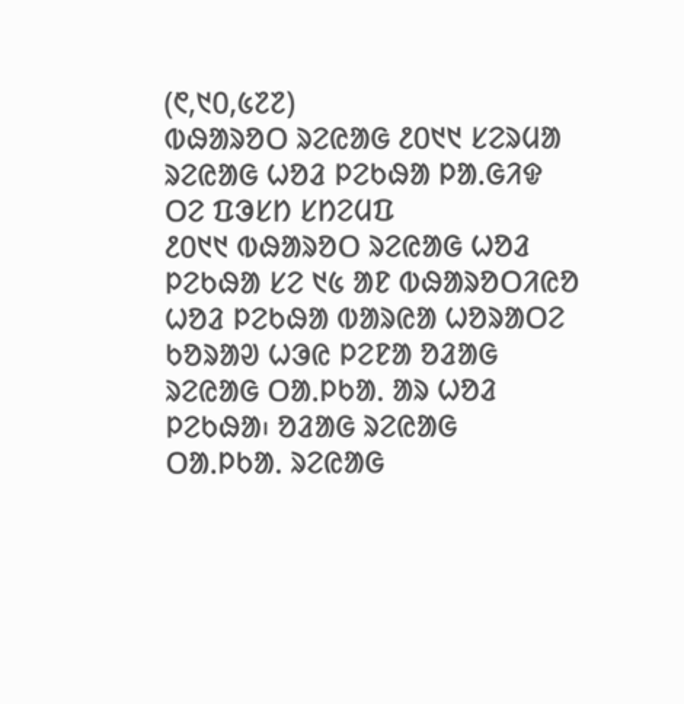(᱖,᱑᱐,᱕᱗᱗)
ᱵᱷᱟᱨᱚᱛ ᱨᱮᱭᱟᱜ ᱒᱐᱑᱑ ᱥᱮᱨᱢᱟ ᱨᱮᱭᱟᱜ ᱦᱚᱲ ᱞᱮᱠᱷᱟ ᱞᱟᱹᱜᱤᱫ ᱛᱮ ᱯᱳᱥᱴ ᱥᱴᱮᱢᱯ
᱒᱐᱑᱑ ᱵᱷᱟᱨᱚᱛ ᱨᱮᱭᱟᱜ ᱦᱚᱲ ᱞᱮᱠᱷᱟ ᱥᱮ ᱑᱕ ᱟᱱ ᱵᱷᱟᱨᱚᱛᱤᱭᱚ ᱦᱚᱲ ᱞᱮᱠᱷᱟ ᱵᱟᱨᱭᱟ ᱦᱚᱨᱟᱛᱮ ᱠᱚᱨᱟᱣ ᱦᱳᱭ ᱞᱮᱱᱟ ᱚᱲᱟᱜ ᱨᱮᱭᱟᱜ ᱛᱟᱹᱞᱠᱟᱹ ᱟᱨ ᱦᱚᱲ ᱞᱮᱠᱷᱟ᱾ ᱚᱲᱟᱜ ᱨᱮᱭᱟᱜ ᱛᱟᱹᱞᱠᱟᱹ ᱨᱮᱭᱟᱜ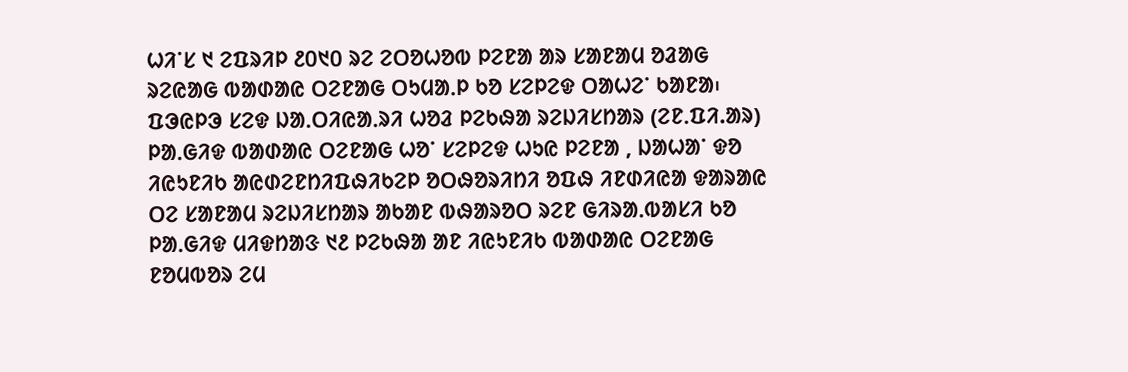ᱦᱤᱸᱥ ᱑ ᱮᱯᱨᱤᱞ ᱒᱐᱑᱐ ᱨᱮ ᱮᱛᱚᱦᱚᱵ ᱞᱮᱱᱟ ᱟᱨ ᱥᱟᱱᱟᱢ ᱚᱲᱟᱜ ᱨᱮᱭᱟᱜ ᱵᱟᱰᱟᱭ ᱛᱮᱱᱟᱜ ᱛᱩᱢᱟᱹᱞ ᱠᱚ ᱥᱮᱞᱮᱫ ᱛᱟᱦᱮᱸ ᱠᱟᱱᱟ᱾ ᱯᱳᱭᱞᱳ ᱥᱮᱫ ᱡᱟᱹᱛᱤᱭᱟᱹᱨᱤ ᱦᱚᱲ ᱞᱮᱠᱷᱟ ᱨᱮᱡᱤᱥᱴᱟᱨ (ᱮᱱᱹᱯᱤ.ᱟᱨ) ᱞᱟᱹᱜᱤᱫ ᱵᱟᱰᱟᱭ ᱛᱮᱱᱟᱜ ᱦᱚᱸ ᱥᱮᱞᱮᱫ ᱦᱩᱭ ᱞᱮᱱᱟ , ᱡᱟᱦᱟᱸ ᱫᱚ ᱤᱭᱩᱱᱤᱠ ᱟᱭᱰᱮᱱᱴᱤᱯᱷᱤᱠᱮᱞ ᱚᱛᱷᱚᱨᱤᱴᱤ ᱚᱯᱷ ᱤᱱᱰᱤᱭᱟ ᱫᱟᱨᱟᱭ ᱛᱮ ᱥᱟᱱᱟᱢ ᱨᱮᱡᱤᱥᱴᱟᱨ ᱟᱠᱟᱱ ᱵᱷᱟᱨᱚᱛ ᱨᱮᱱ ᱜᱤᱨᱟᱹᱵᱟᱥᱤ ᱠᱚ ᱞᱟᱹᱜᱤᱫ ᱢᱤᱫᱴᱟᱝ ᱑᱒ ᱞᱮᱠᱷᱟ ᱟᱱ ᱤᱭᱩᱱᱤᱠ ᱵᱟᱰᱟᱭ ᱛᱮᱱᱟᱜ ᱱᱚᱢᱵᱚᱨ ᱮᱢ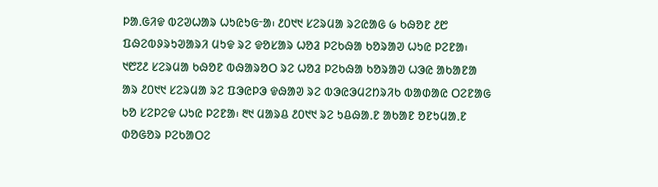ᱞᱟᱹᱜᱤᱫ ᱵᱮᱣᱦᱟᱨ ᱦᱩᱭᱩᱜᱼᱟ᱾ ᱒᱐᱑᱑ ᱥᱮᱨᱢᱟ ᱨᱮᱭᱟᱜ ᱙ ᱠᱷᱚᱱ ᱒᱘ ᱯᱷᱮᱵᱽᱨᱩᱣᱟᱨᱤ ᱢᱩᱫ ᱨᱮ ᱫᱚᱥᱟᱨ ᱦᱚᱲ ᱞᱮᱠᱷᱟ ᱠᱚᱨᱟᱣ ᱦᱩᱭ ᱞᱮᱱᱟ᱾ ᱑᱘᱗᱒ ᱥᱮᱨᱢᱟ ᱠᱷᱚᱱ ᱵᱷᱟᱨᱚᱛ ᱨᱮ ᱦᱚᱲ ᱞᱮᱠᱷᱟ ᱠᱚᱨᱟᱣ ᱦᱳᱭ ᱟᱠᱟᱱᱟ ᱟᱨ ᱒᱐᱑᱑ ᱥᱮᱨᱢᱟ ᱨᱮ ᱯᱳᱭᱞᱳ ᱫᱷᱟᱣ ᱨᱮ ᱵᱳᱭᱳᱢᱮᱴᱨᱤᱠ ᱵᱟᱰᱟᱭ ᱛᱮᱱᱟᱜ ᱠᱚ ᱥᱮᱞᱮᱫ ᱦᱩᱭ ᱞᱮᱱᱟ᱾ ᱓᱑ ᱢᱟᱨᱪ ᱒᱐᱑᱑ ᱨᱮ ᱩᱪᱷᱟᱹᱱ ᱟᱠᱟᱱ ᱚᱱᱩᱢᱟᱹᱱ ᱰᱚᱜᱚᱨ ᱞᱮᱠᱟᱛᱮ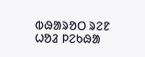ᱵᱷᱟᱨᱚᱛ ᱨᱮᱱ ᱦᱚᱲ ᱞᱮᱠᱷᱟ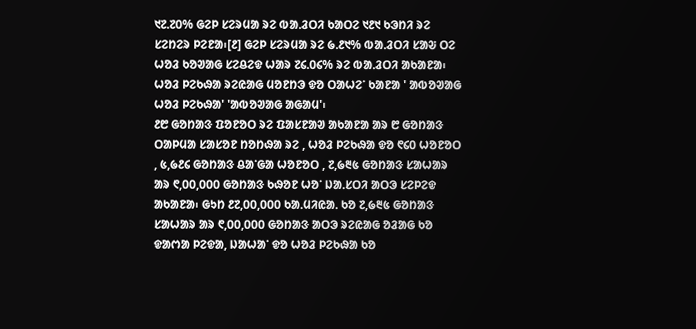᱑᱗ᱹ᱗᱐% ᱜᱮᱞ ᱥᱮᱨᱢᱟ ᱨᱮ ᱵᱟᱹᱲᱛᱤ ᱠᱟᱛᱮ ᱑᱒᱑ ᱠᱳᱴᱤ ᱨᱮ ᱥᱮᱴᱮᱨ ᱞᱮᱱᱟ᱾[᱒] ᱜᱮᱞ ᱥᱮᱨᱢᱟ ᱨᱮ ᱙ᱹ᱒᱑% ᱵᱟᱹᱲᱛᱤ ᱥᱟᱶ ᱛᱮ ᱦᱚᱲ ᱠᱚᱣᱟᱜ ᱥᱮᱪᱮᱫ ᱦᱟᱨ ᱗᱔ᱹ᱐᱔% ᱨᱮ ᱵᱟᱹᱲᱛᱤ ᱟᱠᱟᱱᱟ᱾ ᱦᱚᱲ ᱞᱮᱠᱷᱟ ᱨᱮᱭᱟᱜ ᱢᱚᱱᱴᱳ ᱫᱚ ᱛᱟᱦᱮᱸ ᱠᱟᱱᱟ ' ᱟᱵᱚᱣᱟᱜ ᱦᱚᱲ ᱞᱮᱠᱷᱟ' 'ᱟᱵᱚᱣᱟᱜ ᱟᱜᱟᱢ'᱾
᱒᱘ ᱜᱚᱴᱟᱝ ᱯᱚᱱᱚᱛ ᱨᱮ ᱯᱟᱥᱱᱟᱣ ᱟᱠᱟᱱᱟ ᱟᱨ ᱘ ᱜᱚᱴᱟᱝ ᱛᱟᱞᱢᱟ ᱥᱟᱥᱚᱱ ᱴᱚᱴᱷᱟ ᱨᱮ , ᱦᱚᱲ ᱞᱮᱠᱷᱟ ᱫᱚ ᱖᱔᱐ ᱦᱚᱱᱚᱛ , ᱕,᱙᱒᱔ ᱜᱚᱴᱟᱝ ᱪᱟᱸᱜᱟ ᱦᱚᱱᱚᱛ , ᱗,᱙᱓᱕ ᱜᱚᱴᱟᱝ ᱥᱟᱦᱟᱨ ᱟᱨ ᱖,᱐᱐,᱐᱐᱐ ᱜᱚᱴᱟᱝ ᱠᱷᱚᱱ ᱦᱚᱸ ᱡᱟᱹᱥᱛᱤ ᱟᱛᱳ ᱥᱮᱞᱮᱫ ᱟᱠᱟᱱᱟ᱾ ᱜᱩᱴ ᱒᱗,᱐᱐,᱐᱐᱐ ᱠᱟᱹᱢᱤᱭᱟᱹ ᱠᱚ ᱗,᱙᱓᱕ ᱜᱚᱴᱟᱝ ᱥᱟᱦᱟᱨ ᱟᱨ ᱖,᱐᱐,᱐᱐᱐ ᱜᱚᱴᱟᱝ ᱟᱛᱳ ᱨᱮᱭᱟᱜ ᱚᱲᱟᱜ ᱠᱚ ᱫᱟᱬᱟ ᱞᱮᱫᱟ, ᱡᱟᱦᱟᱸ ᱫᱚ ᱦᱚᱲ ᱞᱮᱠᱷᱟ ᱠᱚ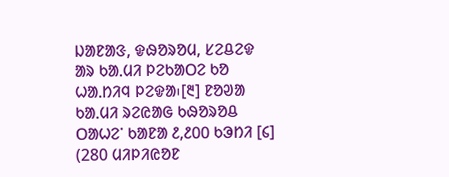ᱡᱟᱱᱟᱝ, ᱫᱷᱚᱨᱚᱢ, ᱥᱮᱪᱮᱫ ᱟᱨ ᱠᱟᱹᱢᱤ ᱞᱮᱠᱟᱛᱮ ᱠᱚ ᱦᱟᱹᱴᱤᱧ ᱞᱮᱫᱟ᱾[᱓] ᱱᱚᱣᱟ ᱠᱟᱹᱢᱤ ᱨᱮᱭᱟᱜ ᱠᱷᱚᱨᱚᱪ ᱛᱟᱦᱮᱸ ᱠᱟᱱᱟ ᱒,᱒᱐᱐ ᱠᱳᱴᱤ [᱔] (280 ᱢᱤᱞᱤᱭᱚᱱ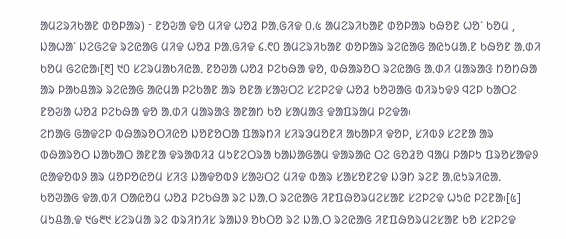ᱟᱢᱮᱨᱤᱠᱟᱱ ᱰᱚᱞᱟᱨ) ᱼ ᱱᱚᱶᱟ ᱫᱚ ᱢᱤᱫ ᱦᱚᱲ ᱞᱟᱹᱜᱤᱫ ᱐.᱕ ᱟᱢᱮᱨᱤᱠᱟᱱ ᱰᱚᱞᱟᱨ ᱠᱷᱚᱱ ᱦᱚᱸ ᱠᱚᱢ , ᱡᱟᱦᱟᱸ ᱡᱮᱜᱮᱫ ᱨᱮᱭᱟᱜ ᱢᱤᱫ ᱦᱚᱲ ᱞᱟᱹᱜᱤᱫ ᱔.᱖᱐ ᱟᱢᱮᱨᱤᱠᱟᱱ ᱰᱚᱞᱟᱨ ᱨᱮᱭᱟᱜ ᱟᱭᱩᱢᱟᱹᱱ ᱠᱷᱚᱱ ᱟᱹᱰᱤ ᱠᱚᱢ ᱜᱮᱭᱟ᱾[᱓] ᱑᱐ ᱥᱮᱨᱢᱟᱠᱤᱭᱟᱹ ᱱᱚᱣᱟ ᱦᱚᱲ ᱞᱮᱠᱷᱟ ᱫᱚ, ᱵᱷᱟᱨᱚᱛ ᱨᱮᱭᱟᱜ ᱟᱹᱰᱤ ᱢᱟᱨᱟᱝ ᱴᱚᱴᱷᱟ ᱟᱨ ᱞᱟᱠᱪᱟᱨ ᱨᱮᱭᱟᱜ ᱟᱭᱢᱟ ᱞᱮᱠᱟᱱ ᱟᱨ ᱚᱱᱟ ᱥᱟᱶᱛᱮ ᱥᱮᱞᱮᱫ ᱦᱚᱲ ᱠᱚᱣᱟᱜ ᱵᱤᱨᱩᱫᱽ ᱧᱮᱞ ᱠᱟᱛᱮ ᱱᱚᱶᱟ ᱦᱚᱲ ᱞᱮᱠᱷᱟ ᱫᱚ ᱟᱹᱰᱤ ᱢᱟᱨᱟᱝ ᱟᱱᱟᱴ ᱠᱚ ᱥᱟᱢᱟᱝ ᱫᱟᱯᱨᱟᱢ ᱞᱮᱫᱟ᱾
ᱮᱴᱟᱜ ᱜᱟᱫᱮᱞ ᱵᱷᱟᱨᱚᱛᱤᱭᱚ ᱡᱚᱱᱚᱛᱟ ᱯᱟᱨᱴᱤ ᱥᱤᱨᱳᱢᱚᱱᱤ ᱟᱠᱟᱞᱤ ᱫᱚᱞ, ᱥᱤᱵᱽ ᱥᱮᱱᱟ ᱟᱨ ᱵᱷᱟᱨᱚᱛ ᱡᱟᱠᱟᱛ ᱟᱱᱱᱟ ᱫᱨᱟᱵᱤᱲ ᱢᱩᱱᱮᱛᱨᱟ ᱠᱟᱡᱟᱜᱟᱢ ᱫᱟᱨᱟᱭ ᱛᱮ ᱜᱚᱲᱚ ᱧᱟᱢ ᱞᱟᱞᱩ ᱯᱨᱚᱥᱟᱫᱽ ᱭᱟᱫᱚᱵᱽ ᱟᱨ ᱢᱚᱞᱚᱭᱚᱢ ᱥᱤᱝ ᱡᱟᱫᱚᱵᱽ ᱥᱟᱶᱛᱮ ᱢᱤᱫ ᱵᱟᱨ ᱥᱟᱥᱚᱱᱮᱫ ᱡᱳᱴ ᱨᱮᱱ ᱟᱹᱭᱩᱨᱤᱭᱟᱹ ᱠᱚᱣᱟᱜ ᱫᱟᱹᱵᱤ ᱛᱟᱭᱚᱢ ᱦᱚᱲ ᱞᱮᱠᱷᱟ ᱨᱮ ᱡᱟᱹᱛ ᱨᱮᱭᱟᱜ ᱤᱱᱯᱷᱚᱨᱢᱮᱥᱟᱱ ᱥᱮᱞᱮᱫ ᱦᱩᱭ ᱞᱮᱱᱟ᱾[᱕] ᱢᱩᱪᱟᱹᱫ ᱑᱙᱓᱑ ᱥᱮᱨᱢᱟ ᱨᱮ ᱵᱨᱤᱴᱤᱥ ᱨᱟᱡᱽ ᱚᱠᱛᱚ ᱨᱮ ᱡᱟᱹᱛ ᱨᱮᱭᱟᱜ ᱤᱱᱯᱷᱚᱨᱢᱮᱥᱟᱱ ᱠᱚ ᱥᱮᱞᱮᱫ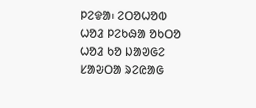ᱞᱮᱫᱟ᱾ ᱮᱛᱚᱦᱚᱵ ᱦᱚᱲ ᱞᱮᱠᱷᱟ ᱚᱠᱛᱚ ᱦᱚᱲ ᱠᱚ ᱡᱟᱣᱜᱮ ᱥᱟᱶᱛᱟ ᱨᱮᱭᱟᱜ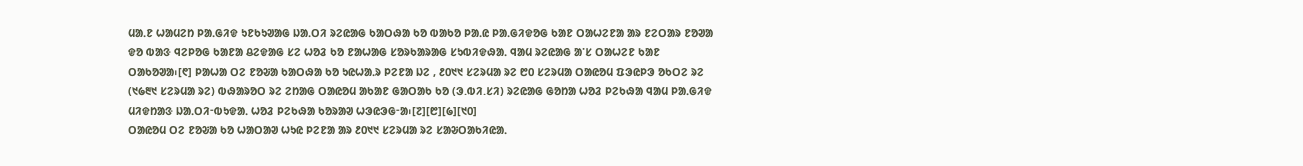ᱢᱟᱹᱱ ᱦᱟᱢᱮᱴ ᱞᱟᱹᱜᱤᱫ ᱩᱱᱠᱩᱣᱟᱜ ᱡᱟᱹᱛᱤ ᱨᱮᱭᱟᱜ ᱠᱟᱛᱷᱟ ᱠᱚ ᱵᱟᱠᱚ ᱞᱟᱹᱭ ᱞᱟᱹᱜᱤᱫᱚᱜ ᱠᱟᱱ ᱛᱟᱦᱮᱱᱟ ᱟᱨ ᱱᱮᱛᱟᱨ ᱱᱚᱣᱟ ᱫᱚ ᱵᱟᱝ ᱧᱮᱞᱚᱜ ᱠᱟᱱᱟ ᱪᱮᱫᱟᱜ ᱥᱮ ᱦᱚᱲ ᱠᱚ ᱱᱟᱦᱟᱜ ᱥᱚᱨᱠᱟᱨᱟᱜ ᱥᱩᱵᱤᱫᱷᱟᱹ ᱧᱟᱢ ᱨᱮᱭᱟᱜ ᱟᱸᱥ ᱛᱟᱦᱮᱱ ᱠᱟᱱ ᱛᱟᱠᱚᱣᱟ᱾[᱖] ᱞᱟᱦᱟ ᱛᱮ ᱱᱚᱶᱟ ᱠᱟᱛᱷᱟ ᱠᱚ ᱩᱭᱦᱟᱹᱨ ᱞᱮᱱᱟ ᱡᱮ , ᱒᱐᱑᱑ ᱥᱮᱨᱢᱟ ᱨᱮ ᱘᱐ ᱥᱮᱨᱢᱟ ᱛᱟᱭᱚᱢ ᱯᱳᱭᱞᱳ ᱚᱠᱛᱮ ᱨᱮ (᱑᱙᱓᱑ ᱥᱮᱨᱢᱟ ᱨᱮ) ᱵᱷᱟᱨᱚᱛ ᱨᱮ ᱮᱴᱟᱜ ᱛᱟᱭᱚᱢ ᱟᱠᱟᱱ ᱜᱟᱛᱟᱠ ᱠᱚ (ᱳ.ᱵᱤ.ᱥᱤ) ᱨᱮᱭᱟᱜ ᱜᱚᱴᱟ ᱦᱚᱲ ᱞᱮᱠᱷᱟ ᱧᱟᱢ ᱞᱟᱹᱜᱤᱫ ᱢᱤᱫᱴᱟᱝ ᱡᱟᱹᱛᱤᱼᱵᱩᱫᱟᱹ ᱦᱚᱲ ᱞᱮᱠᱷᱟ ᱠᱚᱨᱟᱣ ᱦᱳᱭᱳᱜᱼᱟ᱾[᱗][᱘][᱙][᱑᱐]
ᱛᱟᱭᱚᱢ ᱛᱮ ᱱᱚᱶᱟ ᱠᱚ ᱦᱟᱛᱟᱣ ᱦᱩᱭ ᱞᱮᱱᱟ ᱟᱨ ᱒᱐᱑᱑ ᱥᱮᱨᱢᱟ ᱨᱮ ᱥᱟᱶᱛᱟᱠᱤᱭᱟᱹ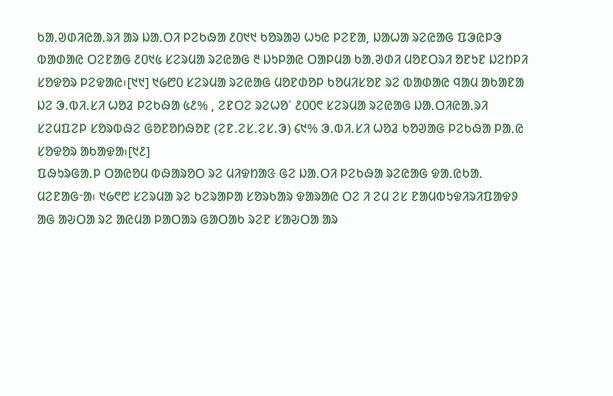ᱠᱟᱹᱣᱰᱤᱭᱟᱹᱨᱤ ᱟᱨ ᱡᱟᱹᱛᱤ ᱞᱮᱠᱷᱟ ᱒᱐᱑᱑ ᱠᱚᱨᱟᱣ ᱦᱩᱭ ᱞᱮᱱᱟ, ᱡᱟᱦᱟ ᱨᱮᱭᱟᱜ ᱯᱳᱭᱞᱳ ᱵᱟᱰᱟᱭ ᱛᱮᱱᱟᱜ ᱒᱐᱑᱕ ᱥᱮᱨᱢᱟ ᱨᱮᱭᱟᱜ ᱓ ᱡᱩᱞᱟᱭ ᱛᱟᱞᱢᱟ ᱠᱟᱹᱣᱰᱤ ᱢᱚᱱᱛᱨᱤ ᱚᱱᱩᱱ ᱡᱮᱴᱞᱤ ᱥᱚᱫᱚᱨ ᱞᱮᱫᱟᱭ᱾[᱑᱑] ᱑᱙᱘᱐ ᱥᱮᱨᱢᱟ ᱨᱮᱭᱟᱜ ᱢᱚᱱᱰᱚᱞ ᱠᱚᱢᱤᱥᱚᱱ ᱨᱮ ᱵᱟᱰᱟᱭ ᱧᱟᱢ ᱟᱠᱟᱱᱟ ᱡᱮ ᱳ.ᱵᱤ.ᱥᱤ ᱦᱚᱲ ᱞᱮᱠᱷᱟ ᱕᱒% , ᱮᱱᱛᱮ ᱨᱮᱦᱚᱸ ᱒᱐᱐᱖ ᱥᱮᱨᱢᱟ ᱨᱮᱭᱟᱜ ᱡᱟᱹᱛᱤᱭᱟᱹᱨᱤ ᱥᱮᱢᱯᱮᱞ ᱥᱚᱨᱵᱷᱮ ᱜᱚᱱᱚᱴᱷᱚᱱ (ᱮᱱ.ᱮᱥ.ᱮᱥ.ᱳ) ᱔᱑% ᱳ.ᱵᱤ.ᱥᱤ ᱦᱚᱲ ᱠᱚᱣᱟᱜ ᱞᱮᱠᱷᱟ ᱞᱟᱹᱭ ᱥᱚᱫᱚᱨ ᱟᱠᱟᱫᱟ᱾[᱑᱒]
ᱯᱷᱩᱨᱜᱟᱹᱞ ᱛᱟᱭᱚᱢ ᱵᱷᱟᱨᱚᱛ ᱨᱮ ᱢᱤᱫᱴᱟᱝ ᱜᱮ ᱡᱟᱹᱛᱤ ᱞᱮᱠᱷᱟ ᱨᱮᱭᱟᱜ ᱫᱟᱹᱭᱠᱟᱹ ᱢᱮᱱᱟᱜᱼᱟ᱾ ᱑᱙᱖᱘ ᱥᱮᱨᱢᱟ ᱨᱮ ᱠᱮᱨᱟᱞᱟ ᱥᱚᱨᱠᱟᱨ ᱫᱟᱨᱟᱭ ᱛᱮ ᱤ ᱮᱢ ᱮᱥ ᱱᱟᱢᱵᱩᱫᱤᱨᱤᱯᱟᱫᱽ ᱟᱜ ᱟᱶᱛᱟ ᱨᱮ ᱟᱭᱢᱟ ᱞᱟᱛᱟᱨ ᱜᱟᱛᱟᱠ ᱨᱮᱱ ᱥᱟᱶᱛᱟ ᱟᱨ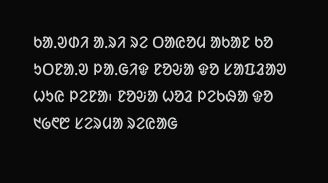ᱠᱟᱹᱣᱰᱤ ᱟᱹᱨᱤ ᱨᱮ ᱛᱟᱭᱚᱢ ᱟᱠᱟᱱ ᱠᱚ ᱩᱛᱱᱟᱹᱣ ᱞᱟᱹᱜᱤᱫ ᱱᱚᱶᱟ ᱫᱚ ᱥᱟᱯᱲᱟᱣ ᱦᱩᱭ ᱞᱮᱱᱟ᱾ ᱱᱚᱶᱟ ᱦᱚᱲ ᱞᱮᱠᱷᱟ ᱫᱚ ᱑᱙᱖᱘ ᱥᱮᱨᱢᱟ ᱨᱮᱭᱟᱜ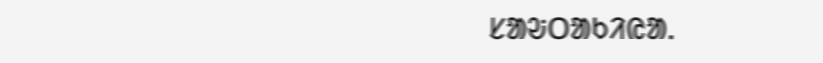ᱥᱟᱶᱛᱟᱠᱤᱭᱟᱹ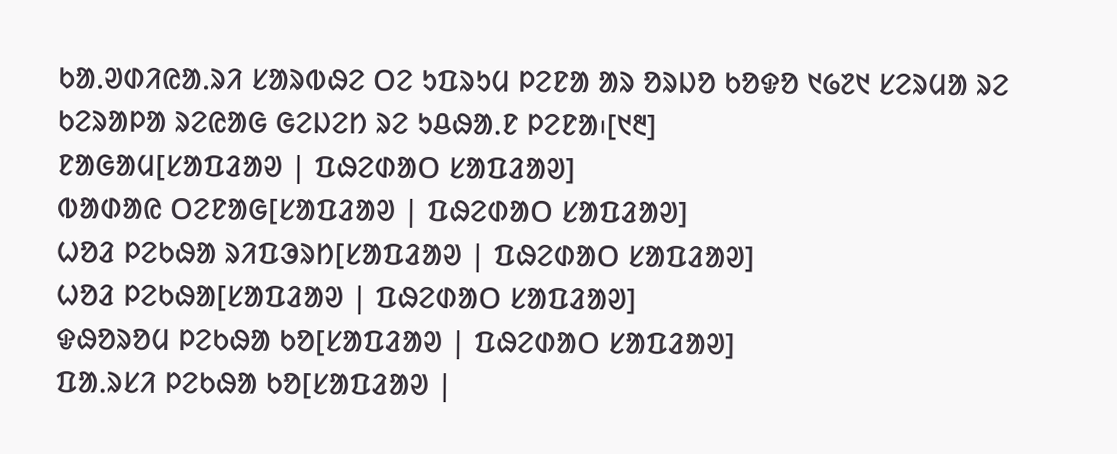ᱠᱟᱹᱣᱰᱤᱭᱟᱹᱨᱤ ᱥᱟᱨᱵᱷᱮ ᱛᱮ ᱩᱯᱨᱩᱢ ᱞᱮᱱᱟ ᱟᱨ ᱚᱨᱡᱚ ᱠᱚᱫᱚ ᱑᱙᱗᱑ ᱥᱮᱨᱢᱟ ᱨᱮ ᱠᱮᱨᱟᱞᱟ ᱨᱮᱭᱟᱜ ᱜᱮᱡᱮᱴ ᱨᱮ ᱩᱪᱷᱟᱹᱱ ᱞᱮᱱᱟ᱾[᱑᱓]
ᱱᱟᱜᱟᱢ[ᱥᱟᱯᱲᱟᱣ | ᱯᱷᱮᱰᱟᱛ ᱥᱟᱯᱲᱟᱣ]
ᱵᱟᱰᱟᱭ ᱛᱮᱱᱟᱜ[ᱥᱟᱯᱲᱟᱣ | ᱯᱷᱮᱰᱟᱛ ᱥᱟᱯᱲᱟᱣ]
ᱦᱚᱲ ᱞᱮᱠᱷᱟ ᱨᱤᱯᱳᱨᱴ[ᱥᱟᱯᱲᱟᱣ | ᱯᱷᱮᱰᱟᱛ ᱥᱟᱯᱲᱟᱣ]
ᱦᱚᱲ ᱞᱮᱠᱷᱟ[ᱥᱟᱯᱲᱟᱣ | ᱯᱷᱮᱰᱟᱛ ᱥᱟᱯᱲᱟᱣ]
ᱫᱷᱚᱨᱚᱢ ᱞᱮᱠᱷᱟ ᱠᱚ[ᱥᱟᱯᱲᱟᱣ | ᱯᱷᱮᱰᱟᱛ ᱥᱟᱯᱲᱟᱣ]
ᱯᱟᱹᱨᱥᱤ ᱞᱮᱠᱷᱟ ᱠᱚ[ᱥᱟᱯᱲᱟᱣ |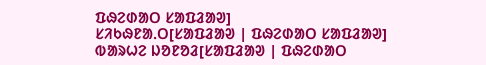ᱯᱷᱮᱰᱟᱛ ᱥᱟᱯᱲᱟᱣ]
ᱥᱤᱠᱷᱱᱟᱹᱛ[ᱥᱟᱯᱲᱟᱣ | ᱯᱷᱮᱰᱟᱛ ᱥᱟᱯᱲᱟᱣ]
ᱵᱟᱨᱦᱮ ᱡᱚᱱᱚᱲ[ᱥᱟᱯᱲᱟᱣ | ᱯᱷᱮᱰᱟᱛ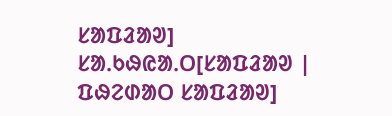ᱥᱟᱯᱲᱟᱣ]
ᱥᱟᱹᱠᱷᱭᱟᱹᱛ[ᱥᱟᱯᱲᱟᱣ | ᱯᱷᱮᱰᱟᱛ ᱥᱟᱯᱲᱟᱣ]